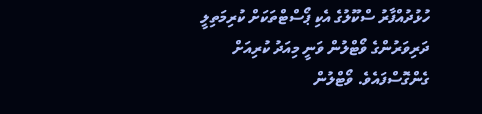ހުޅުދުއްފާރު ސްކޫލުގެ އެކި ޕޯސްޓްތަކަށް ކުރިމަތިލީ ދަރިވަރުންގެ ވޯޓްލުން ވަނީ މިއަދު ކުރިއަށް ގެންގޮސްފައެވެ. ވޯޓްލުން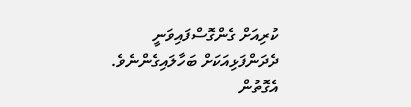ކުރިއަށް ގެންގޮސްފައިވަނީ ދެދަންފަޅިއަކަށް ބަހާލައިގެންނެވެ. އެގޮތުން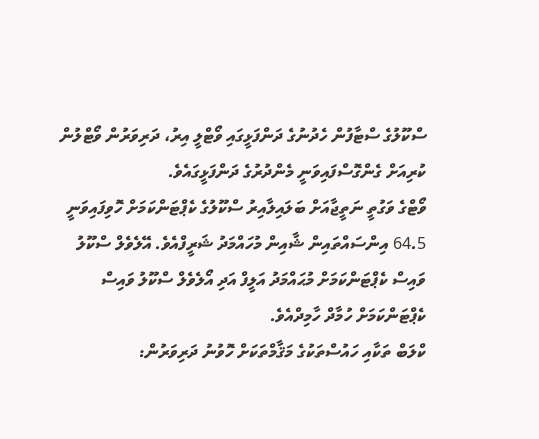ސްކޫލުގެ ސްޓާފުން ހެދުނުގެ ދަންފަޅީގައި ވޯޓްލީ އިރު، ދަރިވަރުން ވޯޓްލުން ކުރިއަށް ގެންގޮސްފައިވަނީ މެންދުރުގެ ދަންފަޅީގައެވެ.
ވޯޓްގެ ވަގުތީ ނަތީޖާއަށް ބަލައިލާއިރު ސްކޫލުގެ ކެޕްޓަންކަމަށް ހޮވިފައިވަނީ 64.5 އިންސައްތައިން ޝާއިން މުހައްމަދު ޝަރީފްއެވެ. އޭލެވެލް ސްކޫލު ވައިސް ކެޕްޓަންކަމަށް މުޙައްމަދު އަލީފް އަދި އޯލެވެލް ސްކޫލު ވައިސް ކެޕްޓަންކަމަށް ހުމާދް ހާމިދްއެވެ.
ކްލަބް ތަކާއި ހައުސްތަކުގެ މަޤާމްތަކަށް ހޮވުނު ދަރިވަރުން: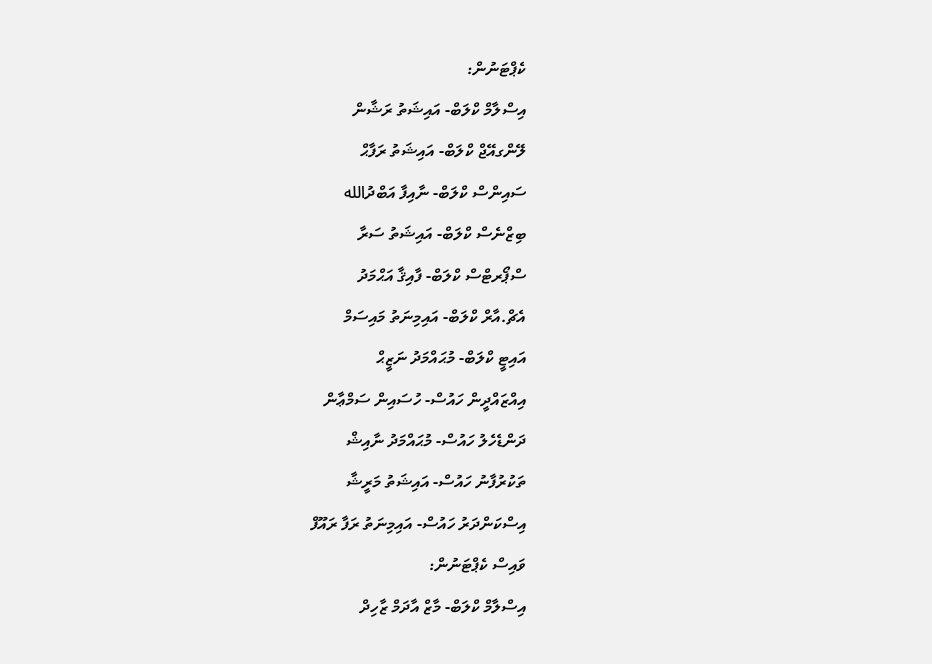ކެޕްޓަނުން:
އިސްލާމް ކްލަބް- އައިޝަތު ރަޝާން
ލޭންގއޭޖް ކްލަބް- އައިޝަތު ރަފާޙް
ސައިންސް ކްލަބް- ނާއިފާ އަބްދުالله
ބިޒްނެސް ކްލަބް- އައިޝަތު ސަރާ
ސްޕޯރޓްސް ކްލަބް- ފާއިޤާ އަޙްމަދު
އެޗް.އާރް ކްލަބް- އައިމިނަތު މައިސަމް
އައިޓީ ކްލަބް- މުޙައްމަދު ނަޒީޙް
އިއްޒައްދީން ހައުސް- ހުސައިން ސަމްޢާން
ދަންޑެހެލު ހައުސް- މުޙައްމަދު ނާއިޝް
ތަކުރުފާނު ހައުސް- އައިޝަތު މަރީޝާ
އިސްކަންދަރު ހައުސް- އައިމިނަތު ރަފާ ރައޫފް
ވައިސް ކެޕްޓަނުން:
އިސްލާމް ކްލަބް- މާޒް އާދަމް ޒާހިދް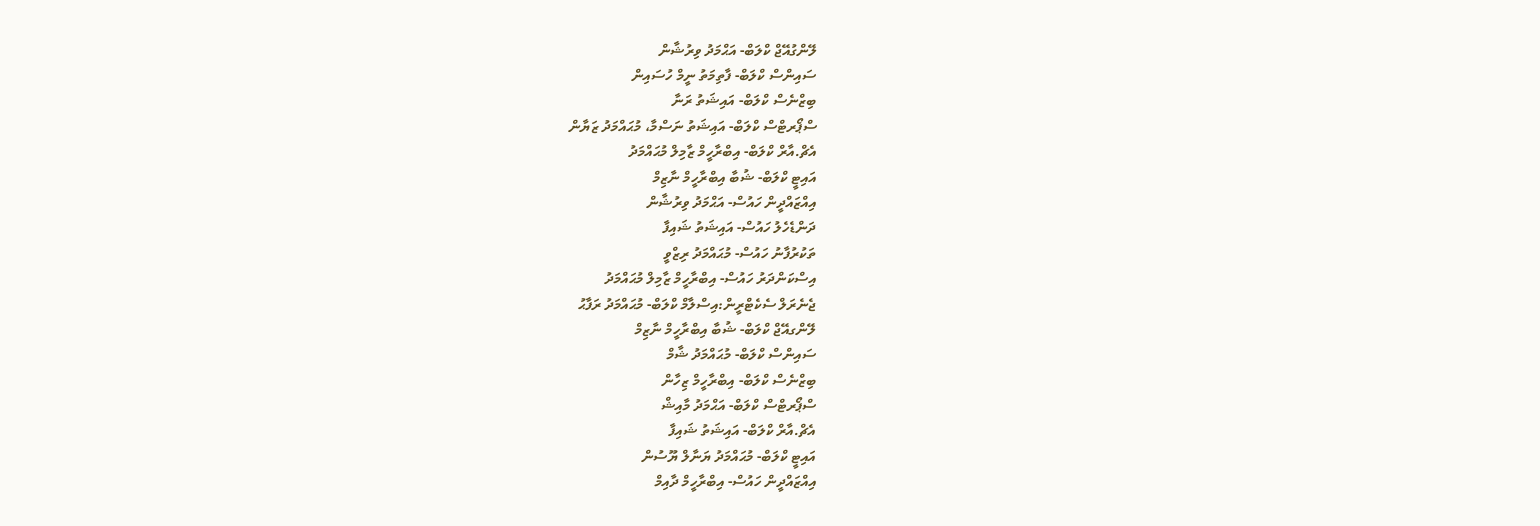ލޭންގުއޭޖް ކްލަބް- އަޙްމަދު ވިރުޝާން
ސައިންސް ކްލަބް- ފާތިމަތު ނީމް ހުސައިން
ބިޒްނެސް ކްލަބް- އައިޝަތު ރަނާ
ސްޕޯރޓްސް ކްލަބް- އައިޝަތު ނަސްމާ، މުޙައްމަދު ޒަޔާން
އެޗް.އާރް ކްލަބް- އިބްރާހީމް ޒާމިލް މުޙައްމަދު
އައިޓީ ކްލަބް- ޝުބާ އިބްރާހީމް ނާޒިމް
އިއްޒައްދީން ހައުސް- އަޙްމަދު ވިރުޝާން
ދަންޑެހެލު ހައުސް- އައިޝަތު ޝައިފާ
ތަކުރުފާނު ހައުސް- މުޙައްމަދު ރިޒްވީ
އިސްކަންދަރު ހައުސް- އިބްރާހީމް ޒާމިލް މުޙައްމަދު
ޖެނެރަލް ސެކެޓްރީން:އިސްލާމް ކްލަބް- މުޙައްމަދު ރަފާޙު
ލޭންގއޭޖް ކްލަބް- ޝުބާ އިބްރާހީމް ނާޒިމް
ސައިންސް ކްލަބް- މުޙައްމަދު ޝާމް
ބިޒްނެސް ކްލަބް- އިބްރާހީމް ޒިހާން
ސްޕޯރޓްސް ކްލަބް- އަޙްމަދު މާއިޝް
އެޗް.އާރް ކްލަބް- އައިޝަތު ޝައިފާ
އައިޓީ ކްލަބް- މުޙައްމަދު ޔަނާލް ޔޫސުން
އިއްޒައްދީން ހައުސް- އިބްރާހީމް ދާއިމް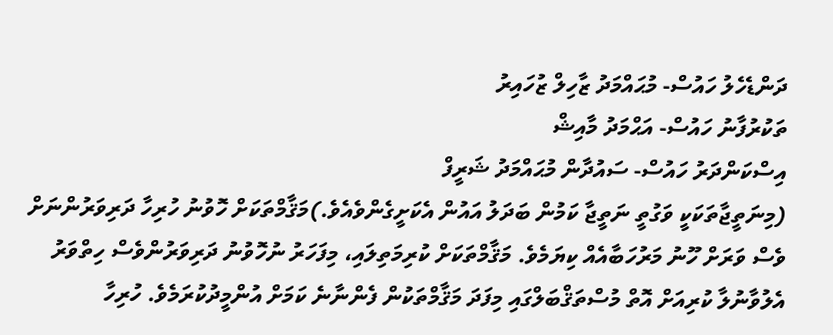ދަންޑެހެލު ހައުސް- މުޙައްމަދު ޒާހިލް ޒުހައިރު
ތަކުރުފާނު ހައުސް- އަޙްމަދު މާއިޝް
އިސްކަންދަރު ހައުސް- ސައުދާން މުޙައްމަދު ޝަރީފް
(މިނަތީޖާތަކަކީ ވަގުތީ ނަތީޖާ ކަމުން ބަދަލު އައުން އެކަށީގެންވެއެވެ.)މަޤާމްތަކަށް ހޮވުނު ހުރިހާ ދަރިވަރުންނަށް ވެސް ވަރަށް ހޫނު މަރުހަބާއެއް ކިޔަމެވެ. މަޤާމްތަކަށް ކުރިމަތިލައި، މިފަހަރު ނުހޮވުނު ދަރިވަރުންވެސް ހިތްވަރު އެލުވާނުލާ ކުރިއަށް އޮތް މުސްތަޤްބަލްގައި މިފަދަ މަޤާމްތަކުން ފެންނާނެ ކަމަށް އުންމީދުކުރަމެވެ. ހުރިހާ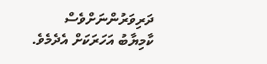ދަރިވަރުންނަށްވެސް ކާމިޔާބު އަހަރަކަށް އެދެމެވެ.